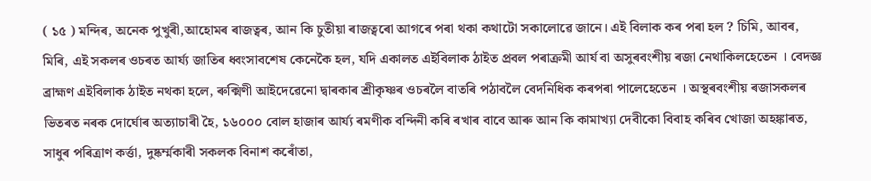( ১৫ ) মন্দিৰ, অনেক পুখুৰী,আহোমৰ ৰাজত্বৰ, আন কি চুতীয়া ৰাজত্বৰো আগৰে পৰা থকা কথাটো সকালোৱে জানে। এই বিলাক কৰ পৰা হল ? চিমি, আবৰ, মিৰি, এই সকলৰ ওচৰত আৰ্য্য জাতিৰ ধ্বংসাবশেষ কেনেকৈ হল, যদি একালত এইবিলাক ঠাইত প্রবল পৰাক্ৰমী আৰ্য বা অসুৰবংশীয় ৰজা নেথাকিলহেতেন । বেদজ্ঞ ব্রাহ্মণ এইবিলাক ঠাইত নথকা হলে, ৰুক্মিণী আইদেৱেনো দ্বাৰকাৰ শ্ৰীকৃষ্ণৰ ওচৰলৈ বাতৰি পঠাবলৈ বেদনিধিক কৰপৰা পালেহেতেন । অস্থৰবংশীয় ৰজাসকলৰ ভিতৰত নৰক দোৰ্ঘোৰ অত্যাচাৰী হৈ, ১৬০০০ বোল হাজাৰ আৰ্য্য ৰমণীক বন্দিনী কৰি ৰখাৰ বাবে আৰু আন কি কামাখ্যা দেবীকো বিবাহ কৰিব খোজা অহঙ্কাৰত, সাধুৰ পৰিত্ৰাণ কৰ্ত্তা, দুষ্কৰ্ম্মকাৰী সকলক বিনাশ কৰোঁতা,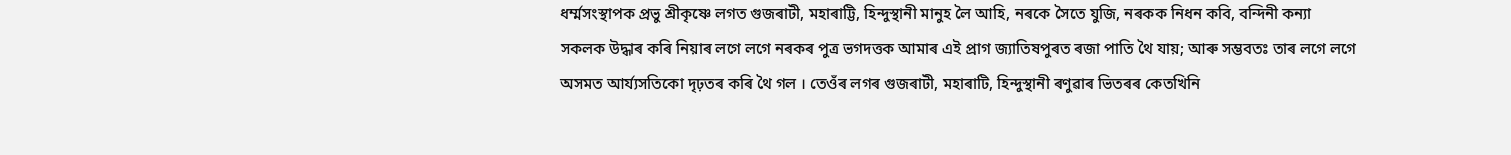ধৰ্ম্মসংস্থাপক প্রভু শ্রীকৃষ্ণে লগত গুজৰাটী, মহাৰাট্টি, হিন্দুস্থানী মানুহ লৈ আহি, নৰকে সৈতে যুজি, নৰকক নিধন কবি, বন্দিনী কন্যা সকলক উদ্ধাৰ কৰি নিয়াৰ লগে লগে নৰকৰ পুত্ৰ ভগদত্তক আমাৰ এই প্ৰাগ জ্যাতিষপুৰত ৰজা পাতি থৈ যায়; আৰু সম্ভবতঃ তাৰ লগে লগে অসমত আৰ্য্যসতিকো দৃঢ়তৰ কৰি থৈ গল । তেওঁৰ লগৰ গুজৰাটী, মহাৰাটি, হিন্দুস্থানী ৰণুৱাৰ ভিতৰৰ কেতখিনি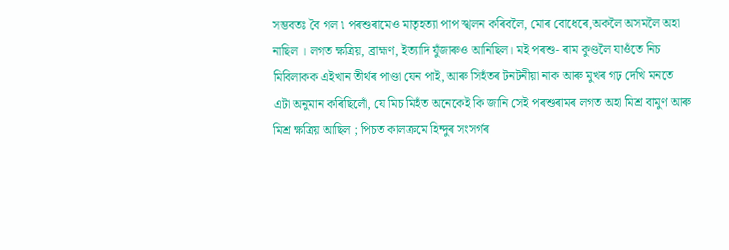সম্ভবতঃ বৈ গল ৷ পৰশুৰামেও মাতৃহত্যা পাপ স্খলন কৰিবলৈ, মোৰ বোধেৰে,অকলৈ অসমলৈ অহা নাছিল । লগত ক্ষত্রিয়, ব্রাহ্মণ, ইত্যাদি যুঁজাৰুও আনিছিল। মই পৰশু- ৰাম কুণ্ডলৈ যাওঁতে নিচ মিবিলাকক এইখান তীৰ্থৰ পাণ্ডা যেন পাই, আৰু সিহঁতৰ টনটনীয়া নাক আৰু মুখৰ গঢ় দেখি মনতে এটা অনুমান কৰিছিলোঁ, যে মিচ মিহঁত অনেকেই কি জানি সেই পৰশুৰামৰ লগত অহা মিশ্ৰ বামুণ আৰু মিশ্র ক্ষত্ৰিয় আছিল ; পিচত কালক্রমে হিন্দুৰ সংসৰ্গৰ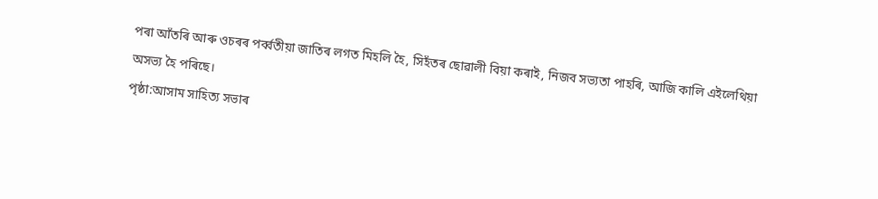পৰা আঁতৰি আৰু ওচৰৰ পৰ্ব্বতীয়া জাতিৰ লগত মিহলি হৈ, সিহঁতৰ ছোৱালী বিয়া কৰাই, নিজব সভ্যতা পাহৰি, আজি কালি এইলেথিয়া অসভ্য হৈ পৰিছে।
পৃষ্ঠা:আসাম সাহিত্য সভাৰ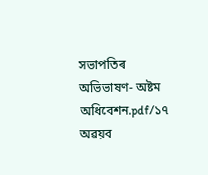সভাপতিৰ অভিভাষণ- অষ্টম অধিবেশন.pdf/১৭
অৱয়ব